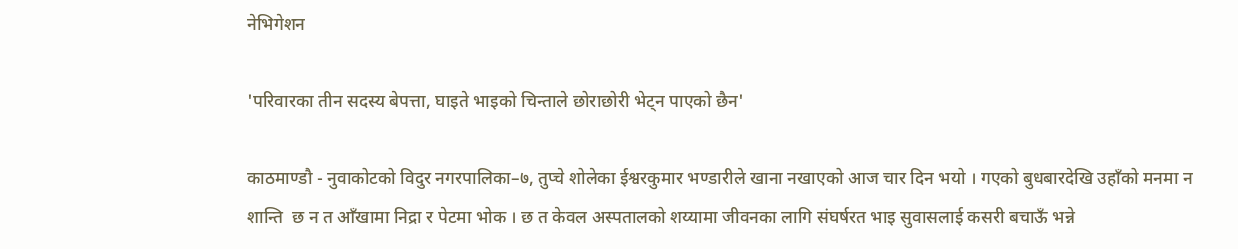नेभिगेशन

'परिवारका तीन सदस्य बेपत्ता, घाइते भाइको चिन्ताले छोराछोरी भेट्न पाएको छैन'

काठमाण्डौ - नुवाकोटको विदुर नगरपालिका–७, तुप्चे शोलेका ईश्वरकुमार भण्डारीले खाना नखाएको आज चार दिन भयो । गएको बुधबारदेखि उहाँको मनमा न शान्ति  छ न त आँखामा निद्रा र पेटमा भोक । छ त केवल अस्पतालको शय्यामा जीवनका लागि संघर्षरत भाइ सुवासलाई कसरी बचाऊँ भन्ने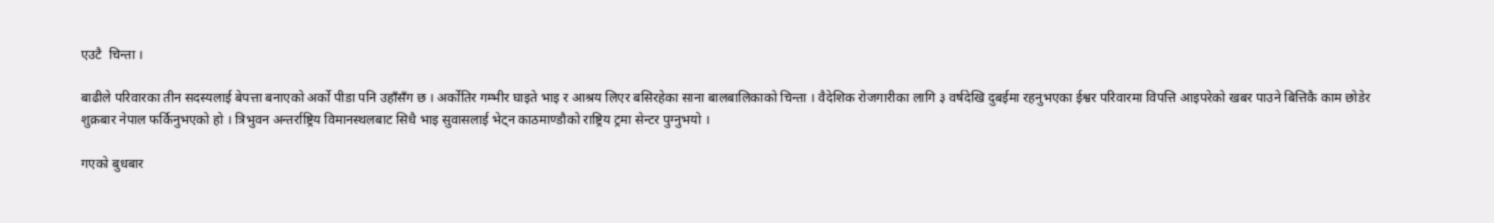एउटै  चिन्ता ।

बाढीले परिवारका तीन सदस्यलाई बेपत्ता बनाएको अर्को पीडा पनि उहाँसँग छ । अर्कोतिर गम्भीर घाइते भाइ र आश्रय लिएर बसिरहेका साना बालबालिकाको चिन्ता । वैदेशिक रोजगारीका लागि ३ वर्षदेखि दुबईमा रहनुभएका ईश्वर परिवारमा विपत्ति आइपरेको खबर पाउने बित्तिकै काम छोडेर शुक्रबार नेपाल फर्किनुभएको हो । त्रिभुवन अन्तर्राष्ट्रिय विमानस्थलबाट सिधै भाइ सुवासलाई भेट्न काठमाण्डौको राष्ट्रिय ट्रमा सेन्टर पुग्नुभयो ।

गएको बुधबार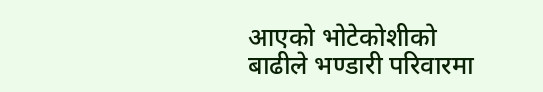आएको भोटेकोशीको बाढीले भण्डारी परिवारमा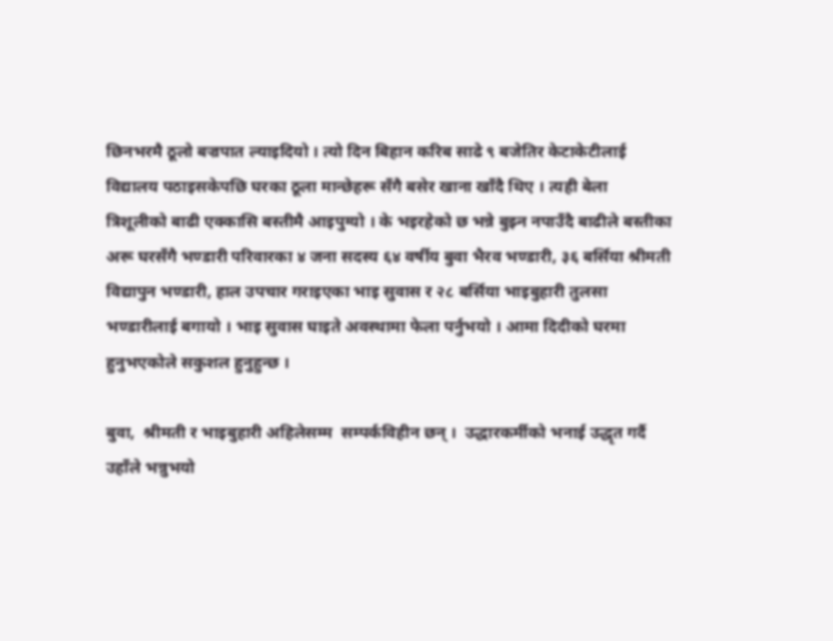छिनभरमै ठूलो बज्रपात ल्याइदियो । त्यो दिन बिहान करिब साढे ९ बजेतिर केटाकेटीलाई विद्यालय पठाइसकेपछि घरका ठूला मान्छेहरू सँगै बसेर खाना खाँदै थिए । त्यही बेला  त्रिशूलीको बाढी एक्कासि बस्तीमै आइपुग्यो । के भइरहेको छ भन्ने बुझ्न नपाउँदै बाढीले बस्तीका अरू घरसँगै भण्डारी परिवारका ४ जना सदस्य ६४ वर्षीय बुवा भैरव भण्डारी, ३६ बर्सिया श्रीमती विद्यापुन भण्डारी, हाल उपचार गराइएका भाइ सुवास र २८ बर्सिया भाइबुहारी तुलसा भण्डारीलाई बगायो । भाइ सुवास घाइते अवस्थामा फेला पर्नुभयो । आमा दिदीको घरमा हुनुभएकोले सकुशल हुनुहुन्छ ।

बुवा,  श्रीमती र भाइबुहारी अहिलेसम्म  सम्पर्कविहीन छन् ।  उद्धारकर्मीको भनाई उद्धृत गर्दै उहाँले भन्नुभयो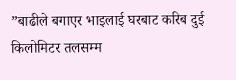”बाढीले बगाएर भाइलाई घरबाट करिब दुई किलोमिटर तलसम्म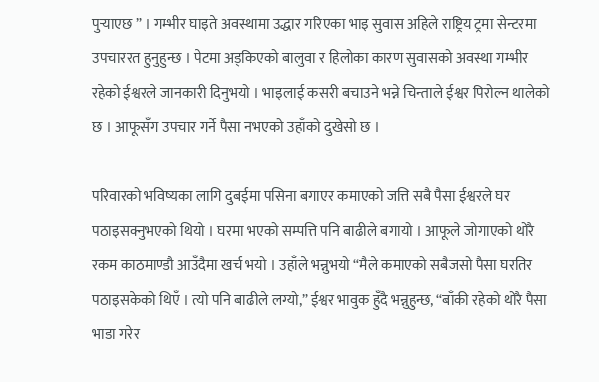पुर्‍याएछ ” । गम्भीर घाइते अवस्थामा उद्धार गरिएका भाइ सुवास अहिले राष्ट्रिय ट्रमा सेन्टरमा उपचाररत हुनुहुन्छ । पेटमा अड्किएको बालुवा र हिलोका कारण सुवासको अवस्था गम्भीर रहेको ईश्वरले जानकारी दिनुभयो । भाइलाई कसरी बचाउने भन्ने चिन्ताले ईश्वर पिरोल्न थालेको छ । आफूसँग उपचार गर्ने पैसा नभएको उहाँको दुखेसो छ ।

परिवारको भविष्यका लागि दुबईमा पसिना बगाएर कमाएको जत्ति सबै पैसा ईश्वरले घर पठाइसक्नुभएको थियो । घरमा भएको सम्पत्ति पनि बाढीले बगायो । आफूले जोगाएको थोरै रकम काठमाण्डौ आउँदैमा खर्च भयो । उहाँले भन्नुभयो “मैले कमाएको सबैजसो पैसा घरतिर पठाइसकेको थिएँ । त्यो पनि बाढीले लग्यो,” ईश्वर भावुक हुँदै भन्नुहुन्छ, “बाँकी रहेको थोरै पैसा भाडा गरेर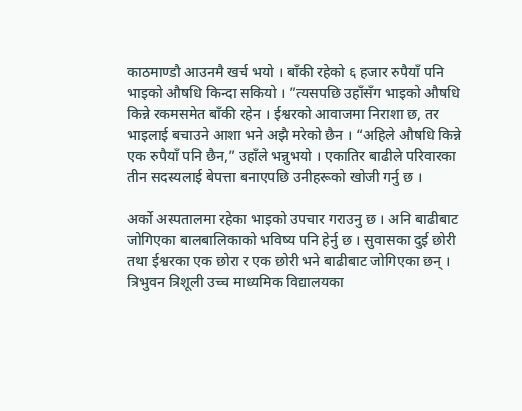काठमाण्डौ आउनमै खर्च भयो । बाँकी रहेको ६ हजार रुपैयाँ पनि भाइको औषधि किन्दा सकियो । ”त्यसपछि उहाँसँग भाइको औषधि किन्ने रकमसमेत बाँकी रहेन । ईश्वरको आवाजमा निराशा छ, तर भाइलाई बचाउने आशा भने अझै मरेको छैन । “अहिले औषधि किन्ने एक रुपैयाँ पनि छैन,” उहाँले भन्नुभयो । एकातिर बाढीले परिवारका तीन सदस्यलाई बेपत्ता बनाएपछि उनीहरूको खोजी गर्नु छ ।

अर्को अस्पतालमा रहेका भाइको उपचार गराउनु छ । अनि बाढीबाट जोगिएका बालबालिकाको भविष्य पनि हेर्नु छ । सुवासका दुई छोरी तथा ईश्वरका एक छोरा र एक छोरी भने बाढीबाट जोगिएका छन् । त्रिभुवन त्रिशूली उच्च माध्यमिक विद्यालयका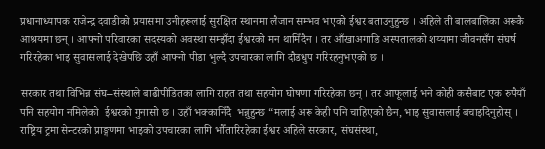प्रधानाध्यापक राजेन्द्र दवाडीको प्रयासमा उनीहरूलाई सुरक्षित स्थानमा लैजान सम्भव भएको ईश्वर बताउनुहुन्छ । अहिले ती बालबालिका अरूकै आश्रयमा छन् । आफ्नो परिवारका सदस्यको अवस्था सम्झँदा ईश्वरको मन थामिँदैन । तर आँखाअगाडि अस्पतालको शय्यामा जीवनसँग संघर्ष गरिरहेका भाइ सुवासलाई देखेपछि उहाँ आफ्नो पीडा भुल्दै उपचारका लागि दौडधुप गरिरहनुभएको छ ।

सरकार तथा विभिन्न संघ–संस्थाले बाढीपीडितका लागि राहत तथा सहयोग घोषणा गरिरहेका छन् । तर आफूलाई भने कोही कसैबाट एक रुपैयाँ पनि सहयोग नमिलेको  ईश्वरको गुनासो छ । उहाँ भक्कानिँदै  भन्नुहुन्छ “मलाई अरू केही पनि चाहिएको छैन, भाइ सुवासलाई बचाइदिनुहोस् । राष्ट्रिय ट्रमा सेन्टरको प्राङ्गणमा भाइको उपचारका लागि भौँतारिरहेका ईश्वर अहिले सरकार, संघसंस्था,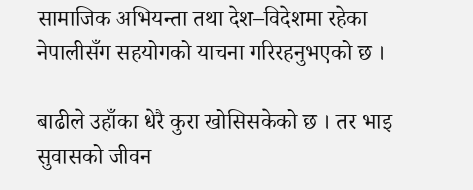सामाजिक अभियन्ता तथा देश–विदेशमा रहेका नेपालीसँग सहयोगको याचना गरिरहनुभएको छ ।

बाढीले उहाँका धेरै कुरा खोसिसकेको छ । तर भाइ सुवासको जीवन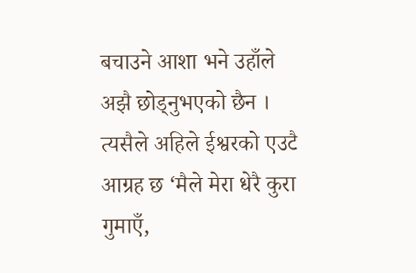बचाउने आशा भने उहाँले अझै छोड्नुभएको छैन । त्यसैले अहिले ईश्वरको एउटै आग्रह छ ‘मैले मेरा धेरै कुरा गुमाएँ,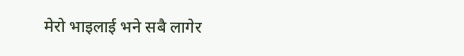मेरो भाइलाई भने सबै लागेर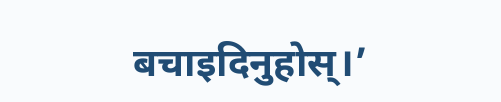बचाइदिनुहोस्।’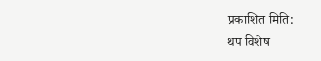प्रकाशित मिति:
थप विशेष